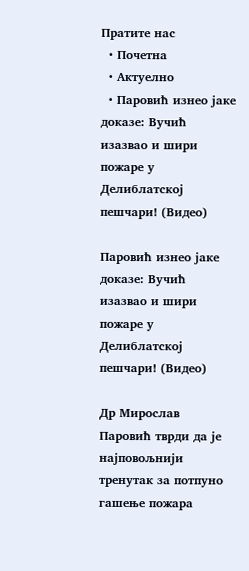Пратите нас
  • Почетна
  • Актуелно
  • Паровић изнео јаке доказе: Вучић изазвао и шири пожаре у Делиблатској пешчари! (Видео)

Паровић изнео јаке доказе: Вучић изазвао и шири пожаре у Делиблатској пешчари! (Видео)

Др Мирослав Паровић тврди да је најповољнији тренутак за потпуно гашење пожара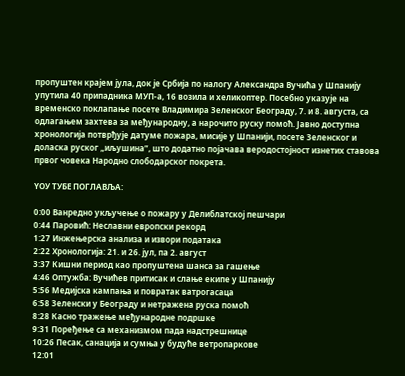пропуштен крајем јула, док је Србија по налогу Александра Вучића у Шпанију упутила 40 припадника МУП-а, 16 возила и хеликоптер. Посебно указује на временско поклапање посете Владимира Зеленског Београду, 7. и 8. августа, са одлагањем захтева за међународну, а нарочито руску помоћ. Јавно доступна хронологија потврђује датуме пожара, мисије у Шпанији, посете Зеленског и доласка руског „иљушина”, што додатно појачава веродостојност изнетих ставова првог човека Народно слободарског покрета.

YОУ ТУБЕ ПОГЛАВЉА:

0:00 Ванредно укључење о пожару у Делиблатској пешчари
0:44 Паровић: Неславни европски рекорд
1:27 Инжењерска анализа и извори података
2:22 Хронологија: 21. и 26. јул, па 2. август
3:37 Кишни период као пропуштена шанса за гашење
4:46 Оптужба: Вучићев притисак и слање екипе у Шпанију
5:56 Медијска кампања и повратак ватрогасаца
6:58 Зеленски у Београду и нетражена руска помоћ
8:28 Касно тражење међународне подршке
9:31 Поређење са механизмом пада надстрешнице
10:26 Песак, санација и сумња у будуће ветропаркове
12:01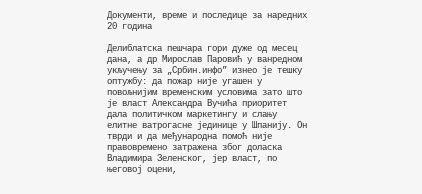Документи, време и последице за наредних 20 година

Делиблатска пешчара гори дуже од месец дана, а др Мирослав Паровић у ванредном укључењу за „Србин.инфо” изнео је тешку оптужбу: да пожар није угашен у повољнијим временским условима зато што је власт Александра Вучића приоритет дала политичком маркетингу и слању елитне ватрогасне јединице у Шпанију. Он тврди и да међународна помоћ није правовремено затражена због доласка Владимира Зеленског, јер власт, по његовој оцени,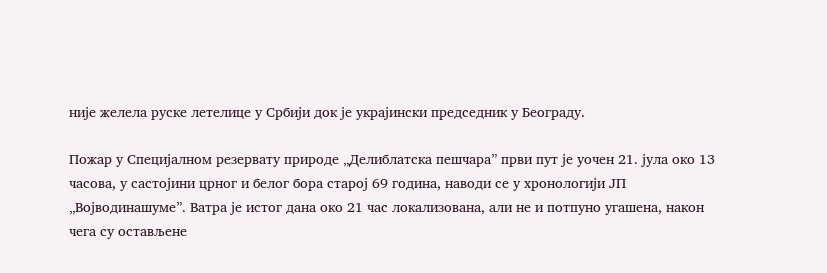није желела руске летелице у Србији док је украјински председник у Београду.

Пожар у Специјалном резервату природе „Делиблатска пешчара” први пут је уочен 21. јула око 13 часова, у састојини црног и белог бора старој 69 година, наводи се у хронологији ЈП „Војводинашуме”. Ватра је истог дана око 21 час локализована, али не и потпуно угашена, након чега су остављене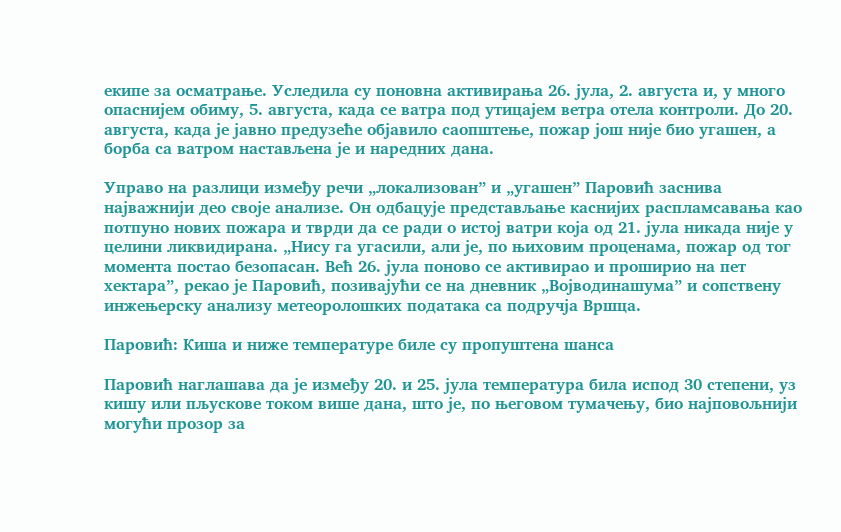екипе за осматрање. Уследила су поновна активирања 26. јула, 2. августа и, у много опаснијем обиму, 5. августа, када се ватра под утицајем ветра отела контроли. До 20. августа, када је јавно предузеће објавило саопштење, пожар још није био угашен, а борба са ватром настављена је и наредних дана.

Управо на разлици између речи „локализован” и „угашен” Паровић заснива најважнији део своје анализе. Он одбацује представљање каснијих распламсавања као потпуно нових пожара и тврди да се ради о истој ватри која од 21. јула никада није у целини ликвидирана. „Нису га угасили, али је, по њиховим проценама, пожар од тог момента постао безопасан. Већ 26. јула поново се активирао и проширио на пет хектара”, рекао је Паровић, позивајући се на дневник „Војводинашума” и сопствену инжењерску анализу метеоролошких података са подручја Вршца.

Паровић: Киша и ниже температуре биле су пропуштена шанса

Паровић наглашава да је између 20. и 25. јула температура била испод 30 степени, уз кишу или пљускове током више дана, што је, по његовом тумачењу, био најповољнији могући прозор за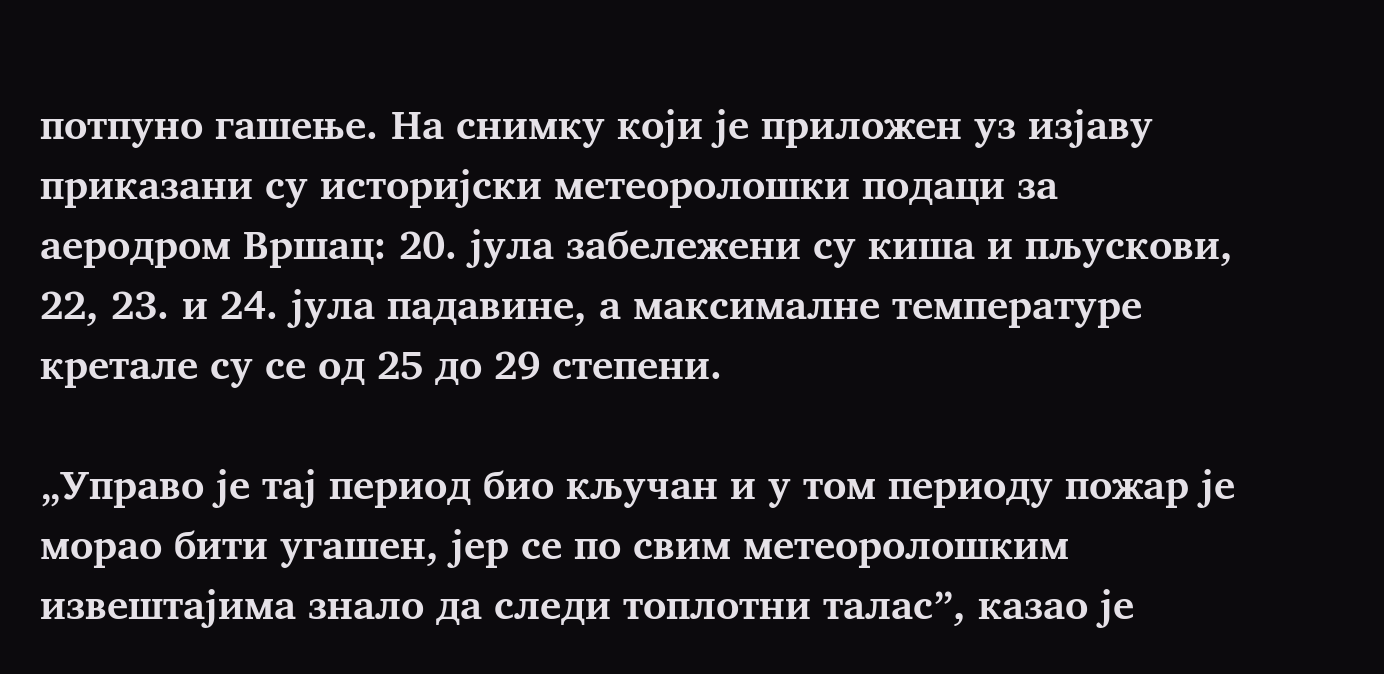потпуно гашење. На снимку који је приложен уз изјаву приказани су историјски метеоролошки подаци за аеродром Вршац: 20. јула забележени су киша и пљускови, 22, 23. и 24. јула падавине, а максималне температуре кретале су се од 25 до 29 степени.

„Управо је тај период био кључан и у том периоду пожар је морао бити угашен, јер се по свим метеоролошким извештајима знало да следи топлотни талас”, казао је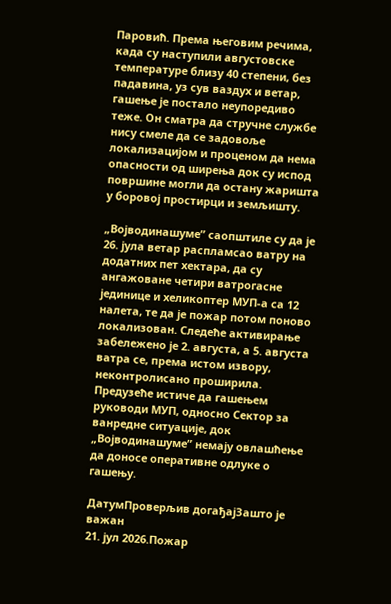Паровић. Према његовим речима, када су наступили августовске температуре близу 40 степени, без падавина, уз сув ваздух и ветар, гашење је постало неупоредиво теже. Он сматра да стручне службе нису смеле да се задовоље локализацијом и проценом да нема опасности од ширења док су испод површине могли да остану жаришта у боровој простирци и земљишту.

„Војводинашуме” саопштиле су да је 26. јула ветар распламсао ватру на додатних пет хектара, да су ангажоване четири ватрогасне јединице и хеликоптер МУП-а са 12 налета, те да је пожар потом поново локализован. Следеће активирање забележено је 2. августа, а 5. августа ватра се, према истом извору, неконтролисано проширила. Предузеће истиче да гашењем руководи МУП, односно Сектор за ванредне ситуације, док „Војводинашуме” немају овлашћење да доносе оперативне одлуке о гашењу.

ДатумПроверљив догађајЗашто је важан
21. јул 2026.Пожар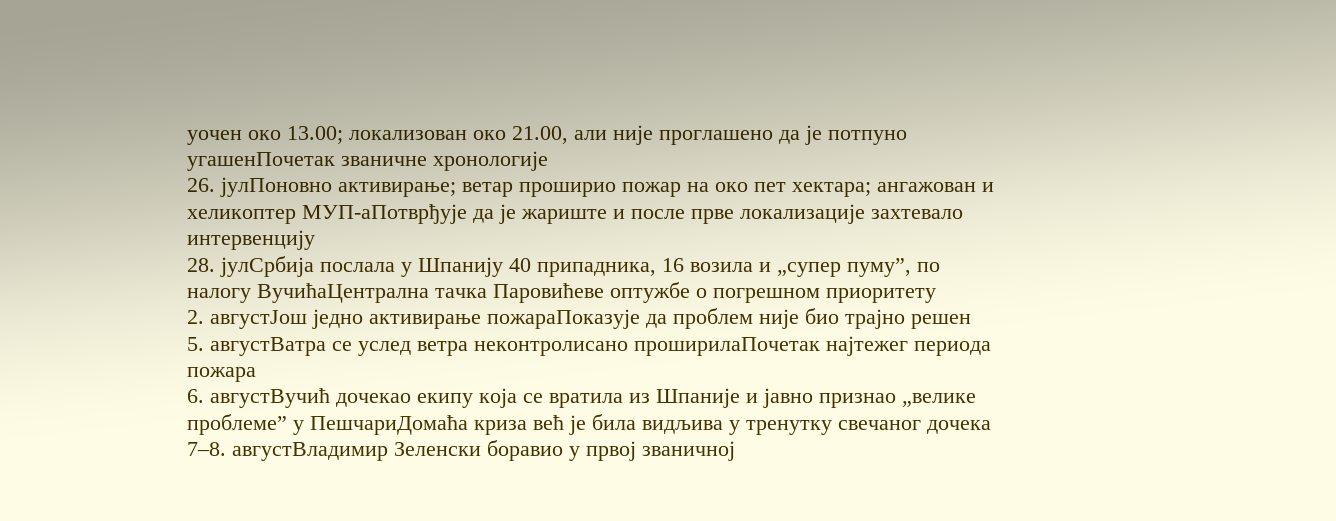уочен око 13.00; локализован око 21.00, али није проглашено да је потпуно угашенПочетак званичне хронологије
26. јулПоновно активирање; ветар проширио пожар на око пет хектара; ангажован и хеликоптер МУП-аПотврђује да је жариште и после прве локализације захтевало интервенцију
28. јулСрбија послала у Шпанију 40 припадника, 16 возила и „супер пуму”, по налогу ВучићаЦентрална тачка Паровићеве оптужбе о погрешном приоритету
2. августЈош једно активирање пожараПоказује да проблем није био трајно решен
5. августВатра се услед ветра неконтролисано проширилаПочетак најтежег периода пожара
6. августВучић дочекао екипу која се вратила из Шпаније и јавно признао „велике проблеме” у ПешчариДомаћа криза већ је била видљива у тренутку свечаног дочека
7–8. августВладимир Зеленски боравио у првој званичној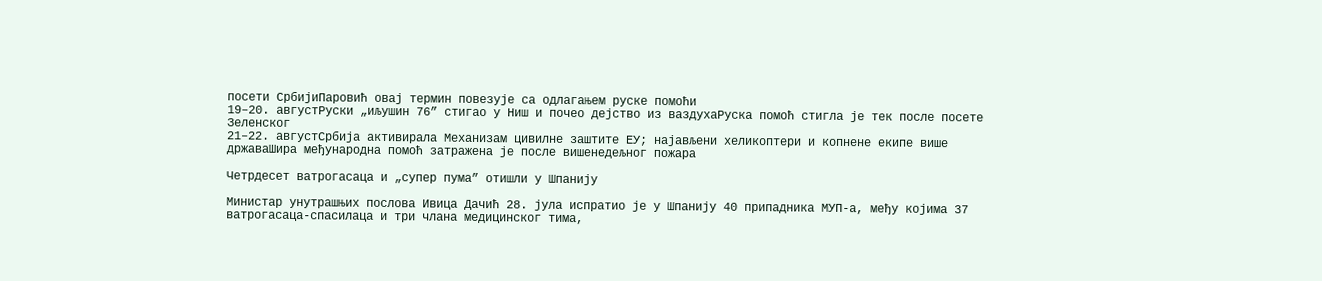посети СрбијиПаровић овај термин повезује са одлагањем руске помоћи
19–20. августРуски „иљушин 76” стигао у Ниш и почео дејство из ваздухаРуска помоћ стигла је тек после посете Зеленског
21–22. августСрбија активирала Механизам цивилне заштите ЕУ; најављени хеликоптери и копнене екипе више државаШира међународна помоћ затражена је после вишенедељног пожара

Четрдесет ватрогасаца и „супер пума” отишли у Шпанију

Министар унутрашњих послова Ивица Дачић 28. јула испратио је у Шпанију 40 припадника МУП-а, међу којима 37 ватрогасаца-спасилаца и три члана медицинског тима,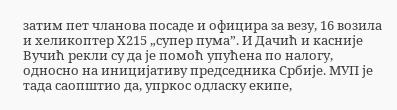затим пет чланова посаде и официра за везу, 16 возила и хеликоптер Х215 „супер пума”. И Дачић и касније Вучић рекли су да је помоћ упућена по налогу, односно на иницијативу председника Србије. МУП је тада саопштио да, упркос одласку екипе,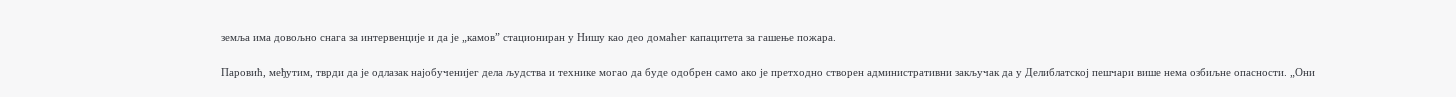земља има довољно снага за интервенције и да је „камов” стациониран у Нишу као део домаћег капацитета за гашење пожара.

Паровић, међутим, тврди да је одлазак најобученијег дела људства и технике могао да буде одобрен само ако је претходно створен административни закључак да у Делиблатској пешчари више нема озбиљне опасности. „Они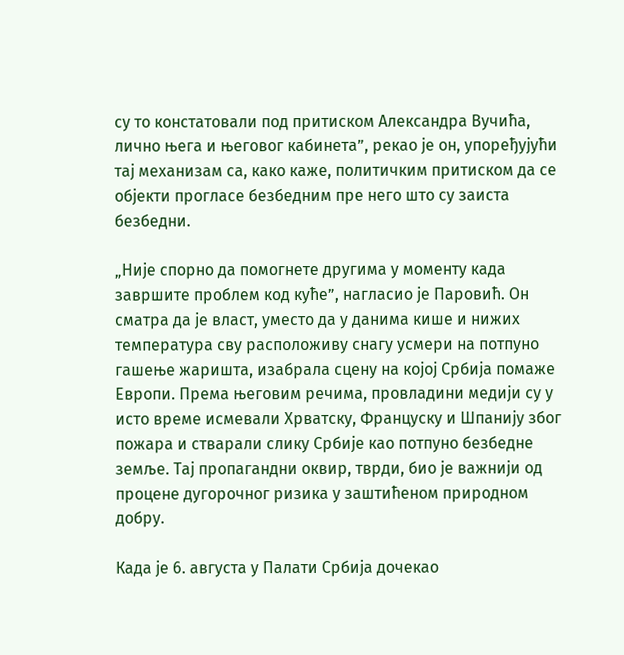су то констатовали под притиском Александра Вучића, лично њега и његовог кабинета”, рекао је он, упоређујући тај механизам са, како каже, политичким притиском да се објекти прогласе безбедним пре него што су заиста безбедни.

„Није спорно да помогнете другима у моменту када завршите проблем код куће”, нагласио је Паровић. Он сматра да је власт, уместо да у данима кише и нижих температура сву расположиву снагу усмери на потпуно гашење жаришта, изабрала сцену на којој Србија помаже Европи. Према његовим речима, провладини медији су у исто време исмевали Хрватску, Француску и Шпанију због пожара и стварали слику Србије као потпуно безбедне земље. Тај пропагандни оквир, тврди, био је важнији од процене дугорочног ризика у заштићеном природном добру.

Када је 6. августа у Палати Србија дочекао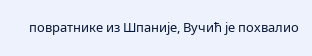повратнике из Шпаније, Вучић је похвалио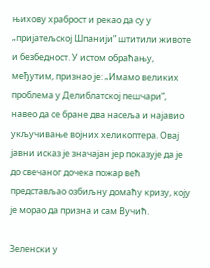њихову храброст и рекао да су у „пријатељској Шпанији” штитили животе и безбедност. У истом обраћању, међутим, признао је: „Имамо великих проблема у Делиблатској пешчари”, навео да се бране два насеља и најавио укључивање војних хеликоптера. Овај јавни исказ је значајан јер показује да је до свечаног дочека пожар већ представљао озбиљну домаћу кризу, коју је морао да призна и сам Вучић.

Зеленски у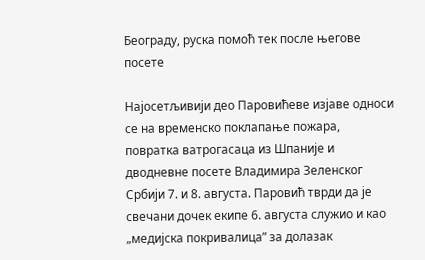Београду, руска помоћ тек после његове посете

Најосетљивији део Паровићеве изјаве односи се на временско поклапање пожара, повратка ватрогасаца из Шпаније и дводневне посете Владимира Зеленског Србији 7. и 8. августа. Паровић тврди да је свечани дочек екипе 6. августа служио и као „медијска покривалица” за долазак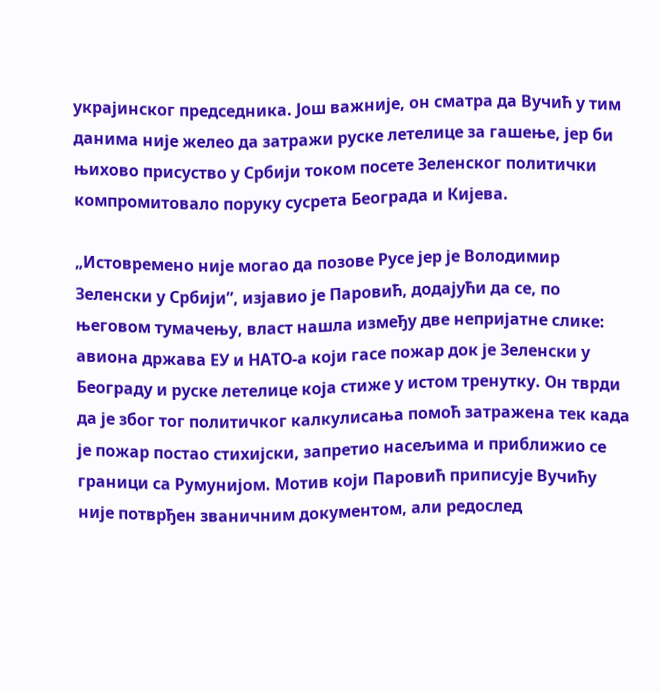украјинског председника. Још важније, он сматра да Вучић у тим данима није желео да затражи руске летелице за гашење, јер би њихово присуство у Србији током посете Зеленског политички компромитовало поруку сусрета Београда и Кијева.

„Истовремено није могао да позове Русе јер је Володимир Зеленски у Србији”, изјавио је Паровић, додајући да се, по његовом тумачењу, власт нашла између две непријатне слике: авиона држава ЕУ и НАТО-а који гасе пожар док је Зеленски у Београду и руске летелице која стиже у истом тренутку. Он тврди да је због тог политичког калкулисања помоћ затражена тек када је пожар постао стихијски, запретио насељима и приближио се граници са Румунијом. Мотив који Паровић приписује Вучићу није потврђен званичним документом, али редослед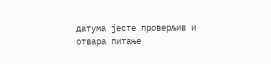датума јесте проверљив и отвара питање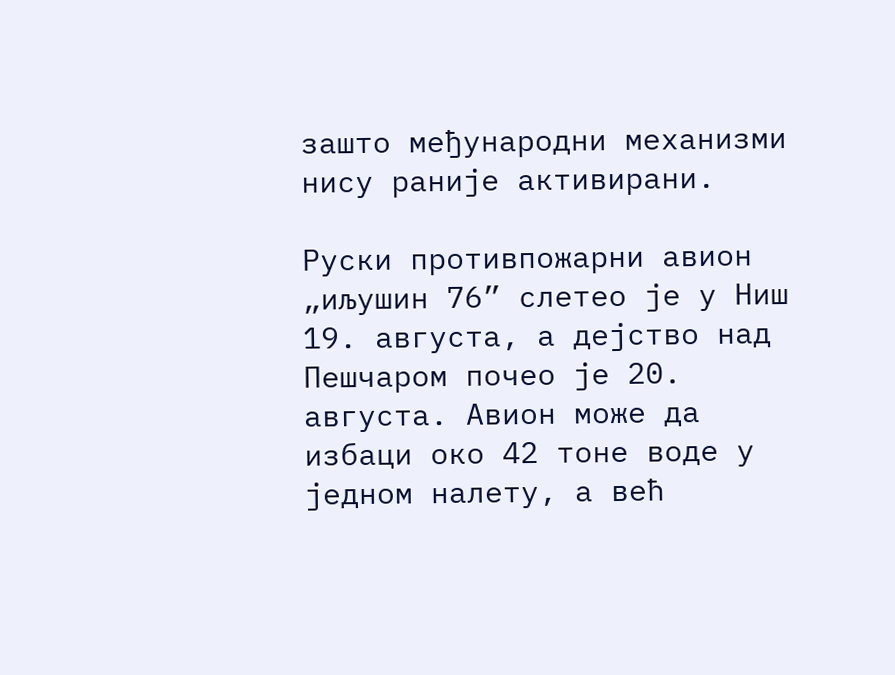зашто међународни механизми нису раније активирани.

Руски противпожарни авион „иљушин 76” слетео је у Ниш 19. августа, а дејство над Пешчаром почео је 20. августа. Авион може да избаци око 42 тоне воде у једном налету, а већ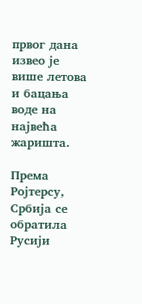првог дана извео је више летова и бацања воде на највећа жаришта.

Према Ројтерсу, Србија се обратила Русији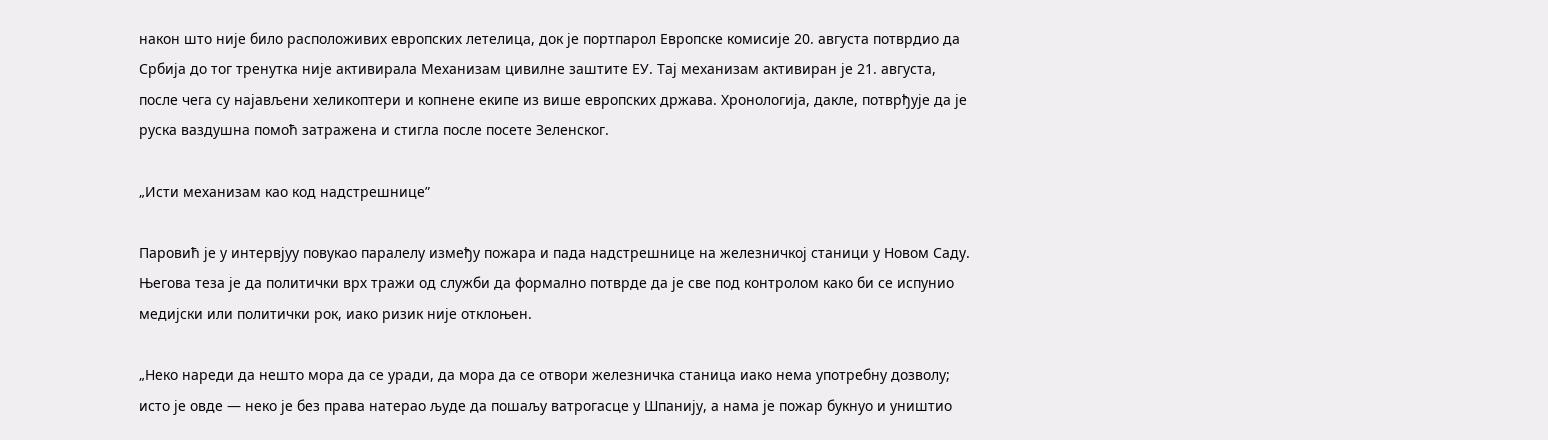након што није било расположивих европских летелица, док је портпарол Европске комисије 20. августа потврдио да Србија до тог тренутка није активирала Механизам цивилне заштите ЕУ. Тај механизам активиран је 21. августа, после чега су најављени хеликоптери и копнене екипе из више европских држава. Хронологија, дакле, потврђује да је руска ваздушна помоћ затражена и стигла после посете Зеленског.

„Исти механизам као код надстрешнице”

Паровић је у интервјуу повукао паралелу између пожара и пада надстрешнице на железничкој станици у Новом Саду. Његова теза је да политички врх тражи од служби да формално потврде да је све под контролом како би се испунио медијски или политички рок, иако ризик није отклоњен.

„Неко нареди да нешто мора да се уради, да мора да се отвори железничка станица иако нема употребну дозволу; исто је овде — неко је без права натерао људе да пошаљу ватрогасце у Шпанију, а нама је пожар букнуо и уништио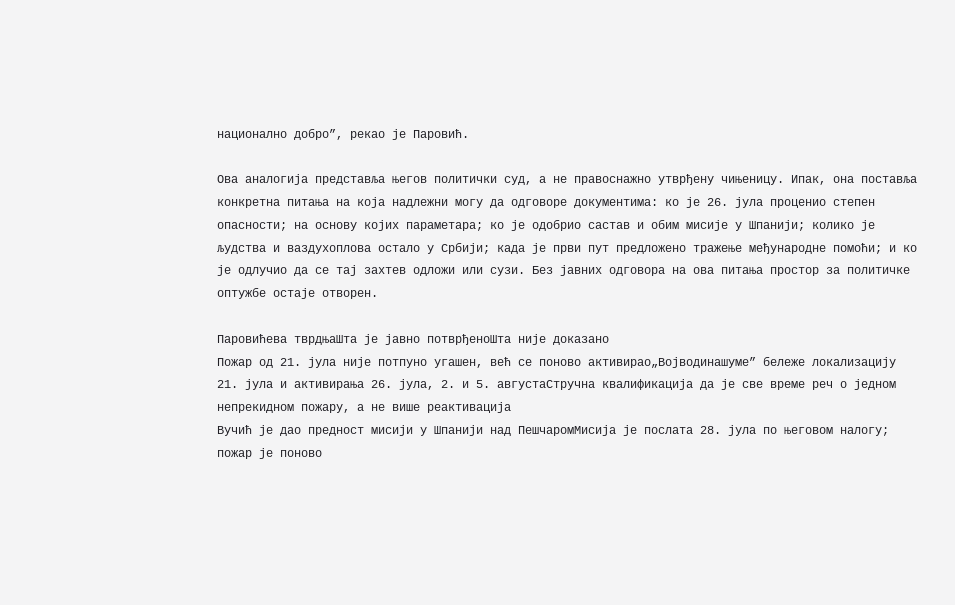национално добро”, рекао је Паровић.

Ова аналогија представља његов политички суд, а не правоснажно утврђену чињеницу. Ипак, она поставља конкретна питања на која надлежни могу да одговоре документима: ко је 26. јула проценио степен опасности; на основу којих параметара; ко је одобрио састав и обим мисије у Шпанији; колико је људства и ваздухоплова остало у Србији; када је први пут предложено тражење међународне помоћи; и ко је одлучио да се тај захтев одложи или сузи. Без јавних одговора на ова питања простор за политичке оптужбе остаје отворен.

Паровићева тврдњаШта је јавно потврђеноШта није доказано
Пожар од 21. јула није потпуно угашен, већ се поново активирао„Војводинашуме” бележе локализацију 21. јула и активирања 26. јула, 2. и 5. августаСтручна квалификација да је све време реч о једном непрекидном пожару, а не више реактивација
Вучић је дао предност мисији у Шпанији над ПешчаромМисија је послата 28. јула по његовом налогу; пожар је поново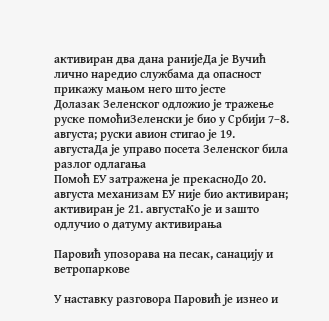активиран два дана ранијеДа је Вучић лично наредио службама да опасност прикажу мањом него што јесте
Долазак Зеленског одложио је тражење руске помоћиЗеленски је био у Србији 7–8. августа; руски авион стигао је 19. августаДа је управо посета Зеленског била разлог одлагања
Помоћ ЕУ затражена је прекасноДо 20. августа механизам ЕУ није био активиран; активиран је 21. августаКо је и зашто одлучио о датуму активирања

Паровић упозорава на песак, санацију и ветропаркове

У наставку разговора Паровић је изнео и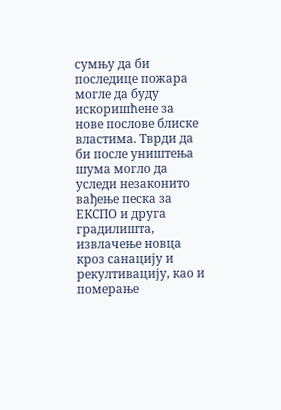сумњу да би последице пожара могле да буду искоришћене за нове послове блиске властима. Тврди да би после уништења шума могло да уследи незаконито вађење песка за ЕКСПО и друга градилишта, извлачење новца кроз санацију и рекултивацију, као и померање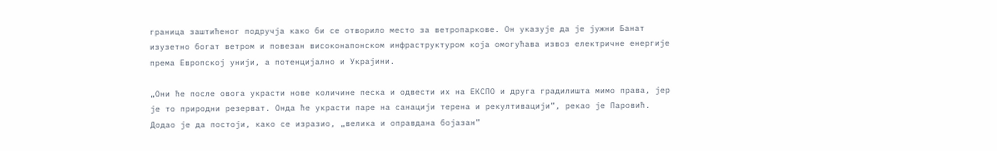граница заштићеног подручја како би се отворило место за ветропаркове. Он указује да је јужни Банат изузетно богат ветром и повезан високонапонском инфраструктуром која омогућава извоз електричне енергије према Европској унији, а потенцијално и Украјини.

„Они ће после овога украсти нове количине песка и одвести их на ЕКСПО и друга градилишта мимо права, јер је то природни резерват. Онда ће украсти паре на санацији терена и рекултивацији”, рекао је Паровић. Додао је да постоји, како се изразио, „велика и оправдана бојазан”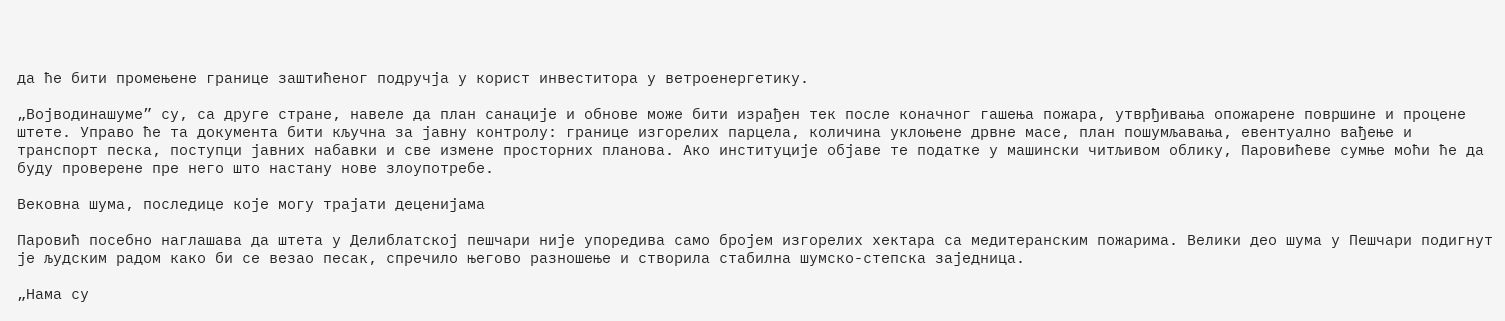да ће бити промењене границе заштићеног подручја у корист инвеститора у ветроенергетику.

„Војводинашуме” су, са друге стране, навеле да план санације и обнове може бити израђен тек после коначног гашења пожара, утврђивања опожарене површине и процене штете. Управо ће та документа бити кључна за јавну контролу: границе изгорелих парцела, количина уклоњене дрвне масе, план пошумљавања, евентуално вађење и транспорт песка, поступци јавних набавки и све измене просторних планова. Ако институције објаве те податке у машински читљивом облику, Паровићеве сумње моћи ће да буду проверене пре него што настану нове злоупотребе.

Вековна шума, последице које могу трајати деценијама

Паровић посебно наглашава да штета у Делиблатској пешчари није упоредива само бројем изгорелих хектара са медитеранским пожарима. Велики део шума у Пешчари подигнут је људским радом како би се везао песак, спречило његово разношење и створила стабилна шумско-степска заједница.

„Нама су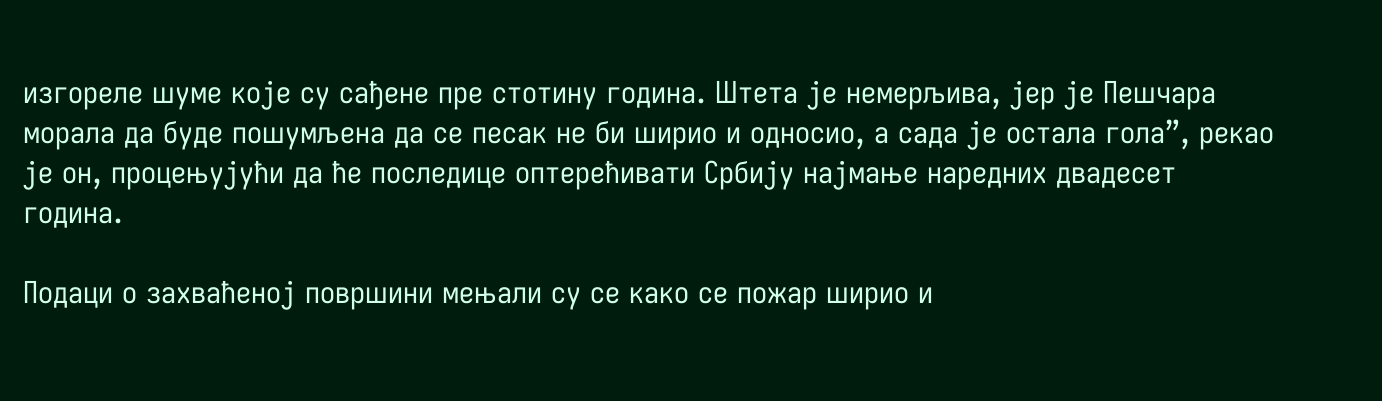изгореле шуме које су сађене пре стотину година. Штета је немерљива, јер је Пешчара морала да буде пошумљена да се песак не би ширио и односио, а сада је остала гола”, рекао је он, процењујући да ће последице оптерећивати Србију најмање наредних двадесет година.

Подаци о захваћеној површини мењали су се како се пожар ширио и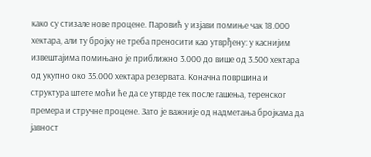како су стизале нове процене. Паровић у изјави помиње чак 18.000 хектара, али ту бројку не треба преносити као утврђену: у каснијим извештајима помињано је приближно 3.000 до више од 3.500 хектара од укупно око 35.000 хектара резервата. Коначна површина и структура штете моћи ће да се утврде тек после гашења, теренског премера и стручне процене. Зато је важније од надметања бројкама да јавност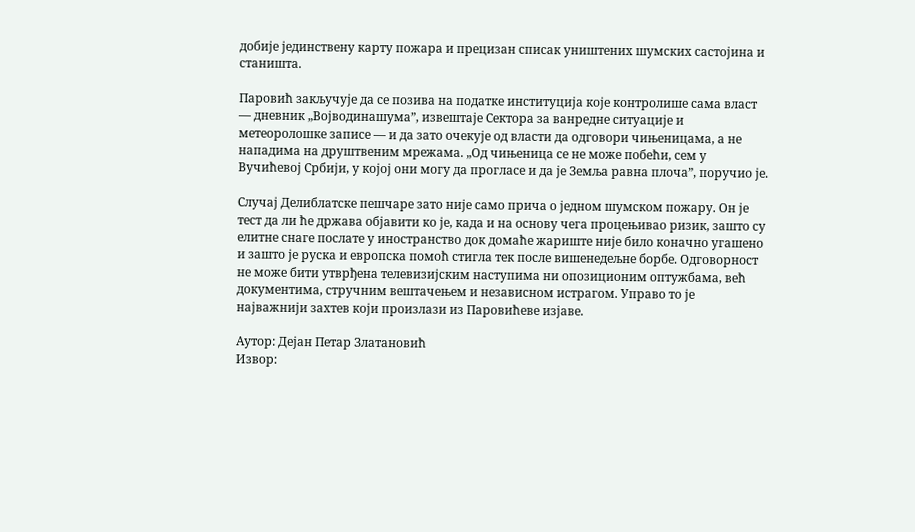добије јединствену карту пожара и прецизан списак уништених шумских састојина и станишта.

Паровић закључује да се позива на податке институција које контролише сама власт — дневник „Војводинашума”, извештаје Сектора за ванредне ситуације и метеоролошке записе — и да зато очекује од власти да одговори чињеницама, а не нападима на друштвеним мрежама. „Од чињеница се не може побећи, сем у Вучићевој Србији, у којој они могу да прогласе и да је Земља равна плоча”, поручио је.

Случај Делиблатске пешчаре зато није само прича о једном шумском пожару. Он је тест да ли ће држава објавити ко је, када и на основу чега процењивао ризик, зашто су елитне снаге послате у иностранство док домаће жариште није било коначно угашено и зашто је руска и европска помоћ стигла тек после вишенедељне борбе. Одговорност не може бити утврђена телевизијским наступима ни опозиционим оптужбама, већ документима, стручним вештачењем и независном истрагом. Управо то је најважнији захтев који произлази из Паровићеве изјаве.

Аутор: Дејан Петар Златановић
Извор: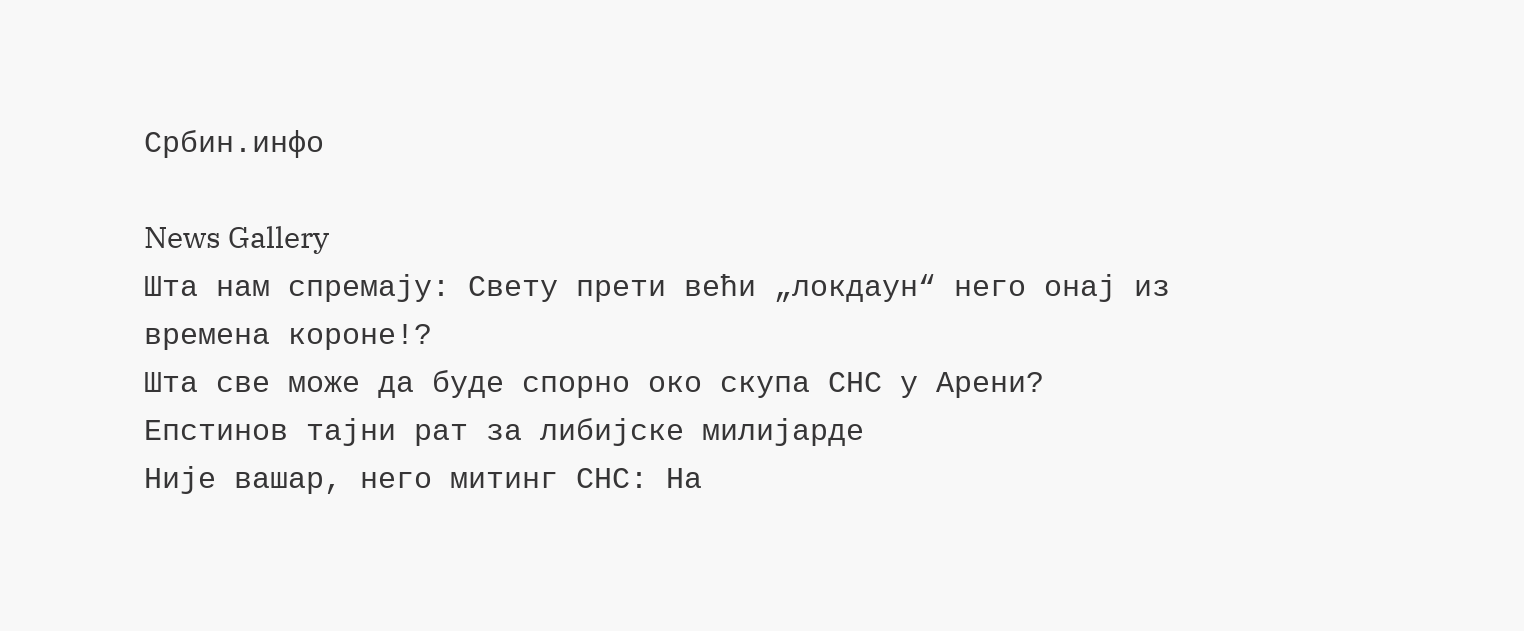Србин.инфо

News Gallery
Шта нам спремају: Свету прети већи „локдаун“ него онај из времена короне!?
Шта све може да буде спорно око скупа СНС у Арени?
Епстинов тајни рат за либијске милијарде
Није вашар, него митинг СНС: На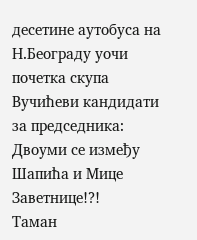десетине аутобуса на Н.Београду уочи почетка скупа
Вучићеви кандидати за председника: Двоуми се између Шапића и Мице Заветнице!?!
Таман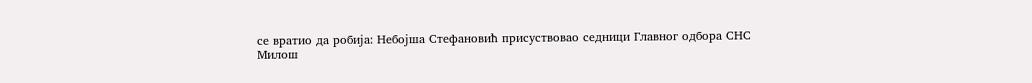се вратио да робија: Небојша Стефановић присуствовао седници Главног одбора СНС
Милош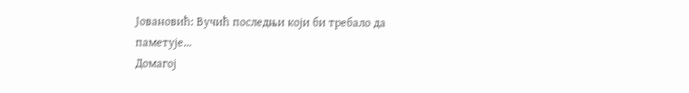Јовановић: Вучић последњи који би требало да паметује…
Домагој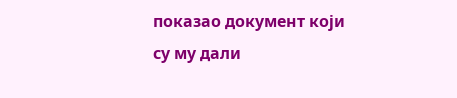показао документ који су му дали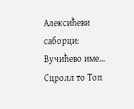Алексићеви саборци: Вучићево име…
Сцролл то Топ